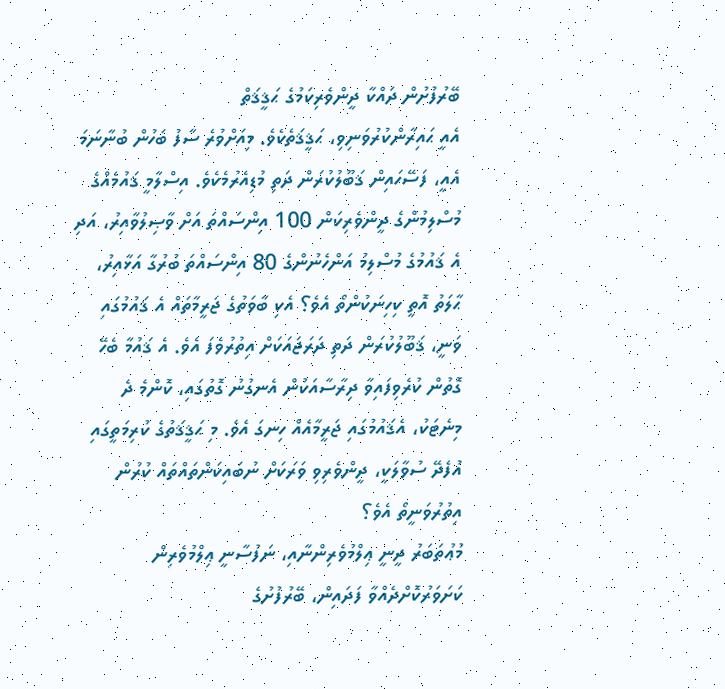ބޭރުފުށުން ދައްކާ ދީންވެރިކަމުގެ ޙަޤީޤަތް
އެއީ ޙައިރާންކުރުވަނިވި، ޙަޤީޤަތެކެވެ. މިއަށްވުރެ ސާފު ބަހުން ބުނާނަމަ އެއީ، ފަސޭހައިން ޤަބޫލުކުރަން ދަތި މުޑިއެރުމެކެވެ. އިސްލާމީ ޤައުމެއްގެ މުސްލިމުންގެ ދީންވެރިކަން 100 އިންސައްތަ އަށް ވާޞިލުވާއިރު، އަދި އެ ޤައުމުގެ މުސްލިމު އަންހެނުންގެ 80 އިންސައްތަ ބުރުގާ އަޅާއިރު، ޙާލަތު އޮތީ ކިހިނަކުންތޯ އެވެ؟ އެކި ބާވަތުގެ ޖަރީމާތައް އެ ޤައުމުގައި ވަނީ، ޤަބޫލުކުރަން ދަތި ދަރަޖައަކަށް އިތުރުވެފަ އެވެ. އެ ޤައުމާ ބެހޭ ގޮތުން ކުރެވިފައިވާ ދިރާސާއަކުން އެނގުނު ގޮތުގައި، ކޮންމެ ދެ މިނެޓަކު، އެޤައުމުގައި ޖަރީމާއެއް ހިނގަ އެވެ. މި ޙަޤީޤަތުގެ ކުރިމަތީގައި އުފެދޭ ސުވާލަކީ، ދީންވެރިވި ވަރަކަށް ނުބައިކަންތައްތައް ކުރުން އިތުރުވަނީތޯ އެވެ؟
މުޢުތަބަރު ދީނީ ޢިލްމުވެރިންނާއި، ނަފުސާނީ ޢިލްމުވެރިން ކަށަވަރުކޮށްދެއްވާ ފަދައިން، ބޭރުފުށުގެ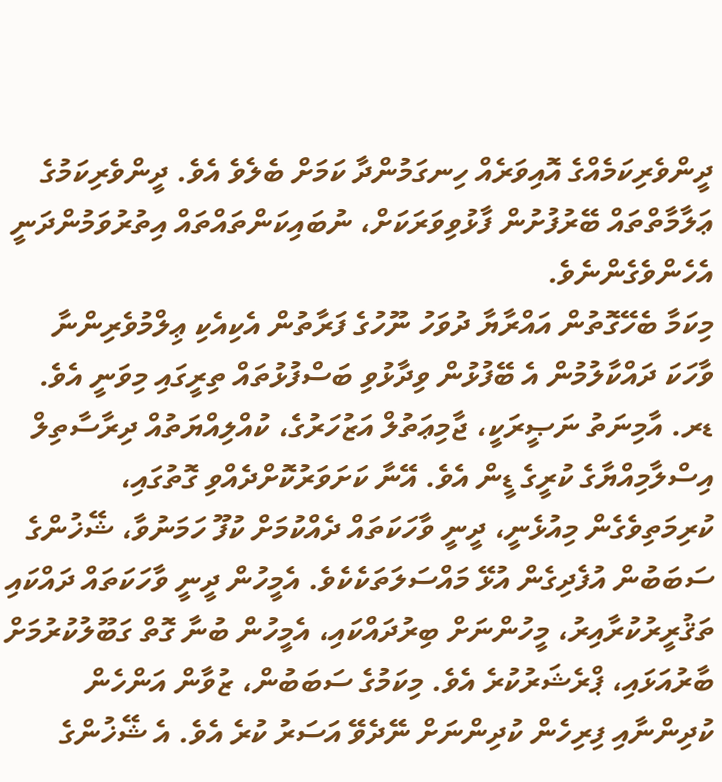ދީންވެރިކަމެއްގެ އޮއިވަރެއް ހިނގަމުންދާ ކަމަށް ބެލެވެ އެވެ. ދީންވެރިކަމުގެ ޢަލާމާތްތައް ބޭރުފުށުން ފާޅުވިވަރަކަށް، ނުބައިކަންތައްތައް އިތުރުވަމުންދަނީ އެހެންވެގެންނެވެ.
މިކަމާ ބެހޭގޮތުން އައްރާޔާ ދުވަހު ނޫހުގެ ފަރާތުން އެކިއެކި ޢިލްމުވެރިންނާ ވާހަކަ ދައްކާލުމުން އެ ބޭފުޅުން ވިދާޅުވި ބަސްފުޅުތައް ތިރީގައި މިވަނީ އެވެ.
ޑރ. އާމިނަތު ނަޞީރަކީ، ޖާމިޢަތުލް އަޒުހަރުގެ، ކުއްލިއްޔަތުއް ދިރާސާތިލް އިސްލާމިއްޔާގެ ކުރީގެ ޑީން އެވެ. އޭނާ ކަށަވަރުކޮށްދެއްވި ގޮތުގައި، ކުރިމަތިވެގެން މިއުޅެނީ، ދީނީ ވާހަކަތައް ދެއްކުމަށް ކުފޫ ހަމަނުވާ، ޝޭޚުންގެ ސަބަބުން އުފެދިގެން އުޅޭ މައްސަލަތަކެކެވެ. އެމީހުން ދީނީ ވާހަކަތައް ދައްކައި ތަޤުރީރުކުރާއިރު، މީހުންނަށް ބިރުދައްކައި، އެމީހުން ބުނާ ގޮތް ގަބޫލުކުރުމަށް ބާރުއަޅައި، ޕްރެޝަރުކުރެ އެވެ. މިކަމުގެ ސަބަބުން، ޒުވާން އަންހެން ކުދިންނާއި ފިރިހެން ކުދިންނަށް ނޭދެވޭ އަސަރު ކުރެ އެވެ. އެ ޝޭޚުންގެ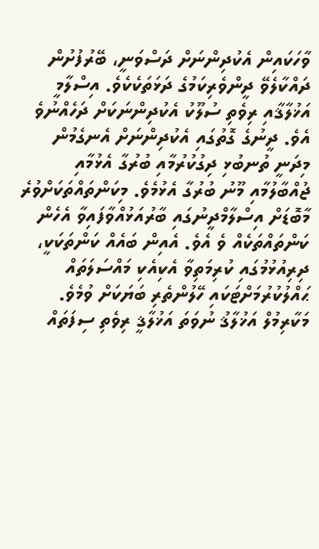ވާހަކައިން އެކުދިންނަށް ދަސްވަނީ، ބޭރުފުށުން ދައްކާލެވޭ ދީންވެރިކަމުގެ ދަޅަތަކެކެވެ. އިސްލާމީ އަޚުލާޤާއި ރިވެތި ސުލޫކު އެކުދިންނަކަށް ދަހެއްނުވެ އެވެ. ދީނުގެ ގޮތުގައި އެކުދިންނަށް އެނގެމުން މިދަނީ ތުނބުޅި ދިގުކުރުމާއި ބުރުގާ އެޅުމާއި ޖުއްބާލުމާއި މޫނު ބުރުގާ އެޅުމެވެ. މިކަންތައްތަކަށްވުރެ މާބޮޑަށް އިސްލާމްދީނުގައި ބާރުއަޅުއްވާފައިވާ އެހެން ކަންތައްތަކެއް ވެ އެވެ. އެއިން ބައެއް ކަންތަކަކީ، ދިރިއުޅުމުގައި ކުރިމަތިވާ އެކިއެކި މައްސަލަތައް ޙައްލުކުރުމަށްޓަކައި ހޭލުންތެރި ބަޔަކަށް ވުމެވެ. މަކާރިމުލް އަޚުލާޤު ނުވަތަ އަޚުލާޤީ ރިވެތި ސިފަތައް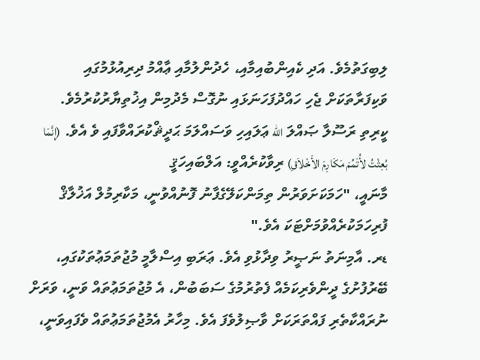ލިބިގަތުމެވެ. އަދި ކެއިންބުއިމާއި، ހެދުންލުމާއި ޢާއްމު ދިރިއުޅުމުގައި ވަކިފަރާތަކަށް ޖެހި ހައްދުފަހަނަޅައި ނުގޮސް މެދުމިން އިޚުތިޔާރުކުރުމެވެ.
ކީރިތި ރަސޫލާ ޞައްލަ الله ޢަލައިހި ވަސައްލަމަ ޙަދީޘްކުރައްވާފައި ވެ އެވެ. (إِنَّمَا بُعِثْتُ لأُتَمِّمَ مَكَارِمَ الأَخْلاَقِ) ރިވާކުރެއްވީ: އަލްބައިހަޤީ
މާނައީ، "ހަމަކަށަވަރުން ތިމަންކަލޭގެފާނު ފޮނުއްވުނީ، މަކާރިމުލް އަޚުލާޤް ފުރިހަމަކުރެއްވުމަށްޓަކަ އެވެ."
ޑރ. އާމިނަތު ނަޞީރު ވިދާޅުވި އެވެ. ޢަރަބި އިސްލާމީ މުޖުތަމަޢުތަކުގައި، ބޭރުފުށުގެ ދީންވެރިކަމެއް ފެތުރުމުގެ ސަބަބުން، އެ މުޖުތަމަޢުތައް ވަނީ، ވަރަށް ނުރައްކާތެރި ފައްތަރަކަށް ވާޞިލުވެފަ އެވެ. މިހާރު އެމުޖުތަމަޢުތައް ވެފައިވަނީ،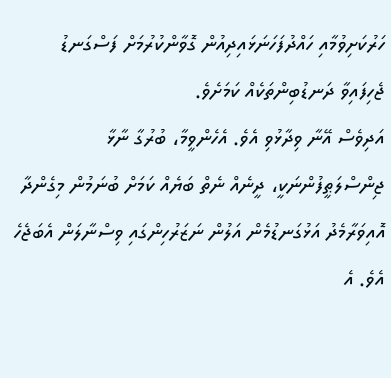ހަރުކަށިވުމާއި ހައްދުފަހަނަޅައިދިއުން ގޮވާންކުރުމަށް ފަސްގަނޑު ޖެހިފައިވާ ދަނޑުބިންތަކެއް ކަމަށެވެ.
އަދިވެސް އޭނާ ވިދާޅުވި އެވެ. އެހެންވީމާ، ބުރުގާ ނާޅާ ޖިންސްލަޠީފުންނަކީ، ދީނެއް ނެތް ބަޔެއް ކަމަށް ބުނަމުން މިގެންދާ އޮއިވަރާމެދު އަޅުގަނޑުމެން އަލުން ނަޒަރުހިންގައި ވިސްނާލަން އެބަޖެހެ އެވެ. އެ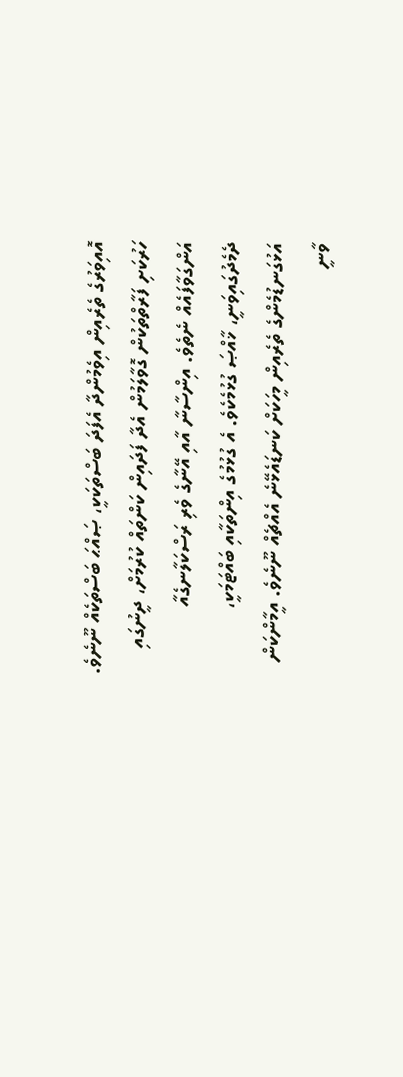އޮއިވަރުގެ ތެރެއިން އިވެމުންދާ އެފަދަ ބަސްތަކަކީ، ޞައްޙަ ބަސްތަކެއް ނޫނެވެ. ހަރުކަށި ފަރާތްތަކުން ގޮވާލަމުން އެދާ ފަދައިން ކަންތައް ކުރުމަށް، ދީނުގައި އަންގަވާފައެއް ނެތެވެ. އިންސާނާ އާއި އޭނާގެ ވެރި ރަސްކަލާނގެއާ ދެމެދުގައިވަނީ، ޚާއްޞަ ގުޅުމެކެވެ. އެ ގުޅުމުގެ އިންތަކާއި ބައްޓަމަކީ، އަޅުގަނޑުމެންގެ ތެރެއިން މީހަކަށް ކަނޑައެޅޭނެ އެއްޗެއް ނޫނެވެ. އީމާންކަން ވާނީ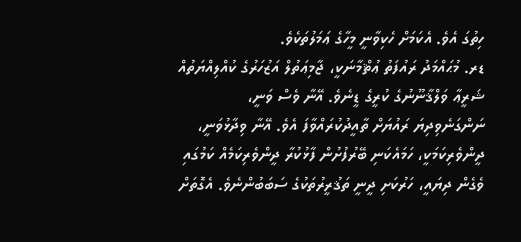ހިތުގަ އެވެ. އެކަމަށް ހެކިވާނީ މީހާގެ ޢަމަލުތަކެވެ.
ޑރ. މުޙައްމަދު ރައުފަތު ޢުޘްމާނަކީ، ޖާމިޢަތުލް އަޒުހަރުގެ ކުއްލިއްޔަތުއް ޝަރީޢާ ވަލްޤާނޫނުގެ ކުރީގެ ޑީނެވެ. އޭނާ ވެސް ވަނީ، ނަންގަނެވިދިޔަ ރައުޔަށް ތާއީދުކުރައްވާފަ އެވެ. އޭނާ ވިދާޅުވަނީ، ދީންވެރިކަމަކީ، ހަމައެކަނި ބޭރުފުށުން ފާޅުކުރާ ދީންވެރިކަމެއް ކަމުގައި ވެގެން ދިޔައީ، ހަރުކަށި ދީނީ ތަޤުރީރުތަކުގެ ސަބަބުންނެވެ. އެގޮތަށް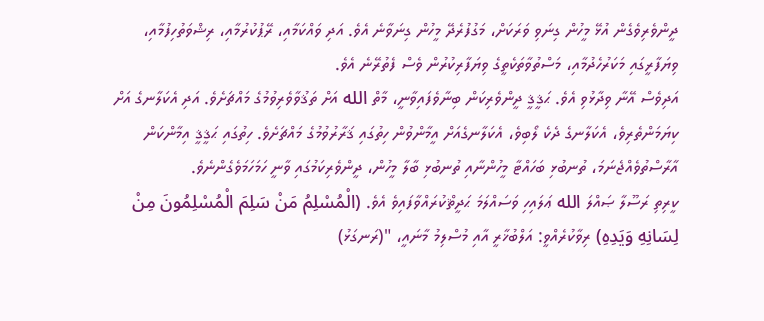ދީންވެރިވެގެން އުޅޭ މީހުން ގިނަވި ވަރަކަށް، މަގުފުރެދޭ މީހުން ގިނަވާނެ އެވެ. އަދި ވައްކަމާއި، ރޭޕުކުރުމާއި، ރިޝްވަތުހިފުމާއި، ވިޔަފާރީގައި މަކަރުހެދުމާއި، މަސްތުވާތަކެތީގެ ވިޔަފާރިކުރުން ވެސް ފެތުރޭނެ އެވެ.
އަދިވެސް އޭނާ ވިދާޅުވި އެވެ. ޙަޤީޤީ ދީންވެރިކަން ބިނާވެފައިވާނީ، މާތް الله އަށް ތަޤުވާވެރިވުމުގެ މައްޗަށެވެ. އަދި އެކަލާނގެ އަށް ކިޔަމަންތެރިވެ، އެކަލާނގެ ދެކެ ލޯބިވެ، އެކަލާނގެއަށް އީމާންވުން ހިތުގައި ޤަރާރުވުމުގެ މައްޗަށެވެ. ހިތުގައި ޙަޤީޤީ އިމާންކަން އާރާސްތުވެއްޖެނަމަ، ތުނބުޅި ބަހައްޓާ މީހުންނާއި ތުނބުޅި ބާލާ މީހުން، ދީންވެރިކަމުގައި ވާނީ ހަމަހަމަވެގެންނެވެ.
ކީރިތި ރަސޫލާ ޞައްލަ الله ޢަލައިހި ވަސައްލަމަ ޙަދީޘްކުރައްވާފައިވެ އެވެ. (الْمُسْلِمُ مَنْ سَلِمَ الْمُسْلِمُونَ مِنْ لِسَانِهِ وَيَدِهِ) ރިވާކުރެއްވީ: އަލްބުޚާރީ އާއި މުސްލިމު މާނައީ، "(ރަނގަޅު)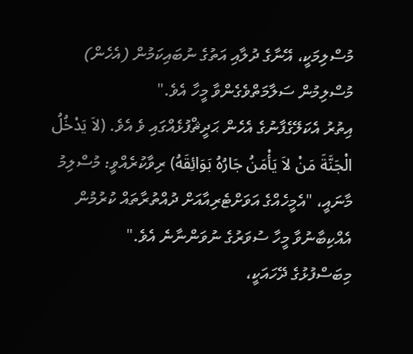މުސްލިމަކީ، އޭނާގެ ދުލާއި އަތުގެ ނުބައިކަމުން (އެހެން) މުސްލިމުން ސަލާމަތްވެގެންވާ މީހާ އެވެ."
އިތުރު އެކަލޭގެފާނުގެ އެހެން ޙަދީޘްފުޅެއްގައި ވެ އެވެ. (لاَ يَدْخُلُ الْجَنَّةَ مَنْ لاَ يَأْمَنُ جَارُهُ بَوَائِقَهُ) ރިވާކުރެއްވީ: މުސްލިމު
މާނައީ، "އެމީހެއްގެ އަވަށްޓެރިއާއަށް ދުއްތުރާތައް ކުރުމުން އެއްކިބާނުވާ މީހާ ސުވަރުގެ ނުވަންނާނެ އެވެ."
މިބަސްފުޅުގެ ދޭހައަކީ،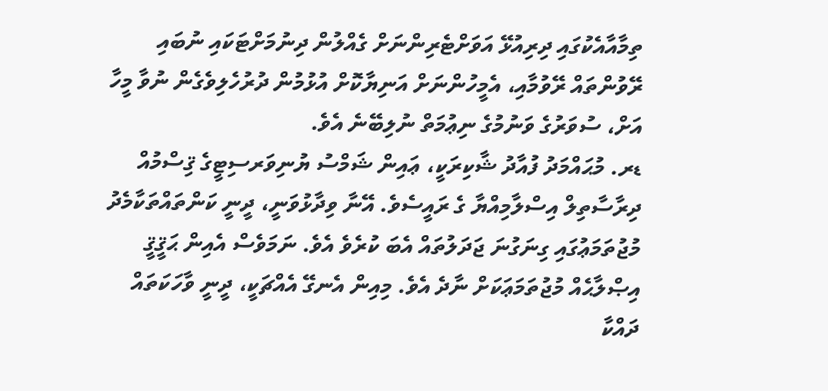ތިމާއާއެކުގައި ދިރިއުޅޭ އަވަށްޓެރިންނަށް ގެއްލުން ދިނުމަށްޓަކައި ނުބައި ރޭވުންތައް ރޭވުމާއި، އެމީހުންނަށް އަނިޔާކޮށް އުޅުމުން ދުރުހެލިވެގެން ނުވާ މީހާ އަށް، ސުވަރުގެ ވަނުމުގެ ނިޢުމަތް ނުލިބޭނެ އެވެ.
ޑރ. މުޙައްމަދު ފުއާދު ޝާކިރަކީ، ޢައިން ޝަމްސު ޔުނިވަރސިޓީގެ ޤިސްމުއް ދިރާސާތިލް އިސްލާމިއްޔާ ގެ ރައީސެވެ. އޭނާ ވިދާޅުވަނީ، ދީނީ ކަންތައްތަކާމެދު މުޖުތަމަޢުގައި ގިނަގުނަ ޖަދަލުތައް އެބަ ކުރެވެ އެވެ. ނަމަވެސް އެއިން ޙަޤީޤީ އިޞްލާޙެއް މުޖުތަމަޢަކަށް ނާދެ އެވެ. މިއިން އެނގޭ އެއްޗަކީ، ދީނީ ވާހަކަތައް ދައްކާ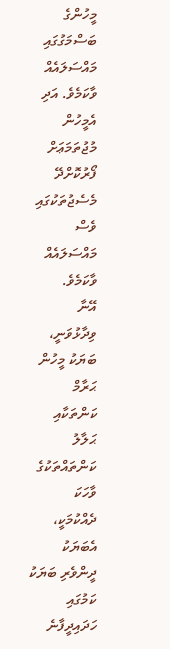މީހުންގެ ބަސްމަގުގައި މައްސަލައެއް ވާކަމެވެ. އަދި އެމީހުން މުޖުތަމަޢަށް ފޯރުކޮށްދޭ މެސެޖުތަކުގައި ވެސް މައްސަލައެއް ވާކަމެވެ.
އޭނާ ވިދާޅުވަނީ، ބަޔަކު މީހުން ޙަރާމް ކަންތަކާއި ޙަލާލު ކަންތައްތަކުގެ ވާހަކަ ދެއްކުމަކީ، އެބަޔަކު ދީންވެރި ބަޔަކު ކަމުގައި ހަދައިދީފާނެ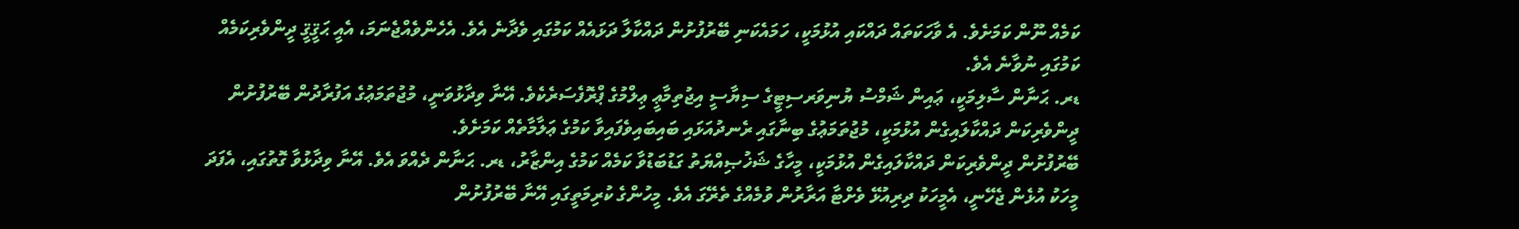ކަމެއް ނޫން ކަމަށެވެ. އެ ވާހަކަތައް ދައްކައި އުޅުމަކީ، ހަމައެކަނި ބޭރުފުށުން ދައްކާލާ ދަޅައެއް ކަމުގައި ވެދާނެ އެވެ. އެހެންވެއްޖެނަމަ، އެއީ ޙަޤީޤީ ދީންވެރިކަމެއް ކަމުގައި ނުވާނެ އެވެ.
ޑރ. ޙަނާން ސާލިމަކީ، ޢައިން ޝަމްސު ޔުނިވަރސިޓީގެ ސިޔާސީ އިޖުތިމާޢީ ޢިލްމުގެ ޕްރޮފެސަރެކެވެ. އޭނާ ވިދާޅުވަނީ، މުޖުތަމަޢުގެ އަފުރާދުން ބޭރުފުށުން ދީންވެރިކަން ދައްކާލައިގެން އުޅުމަކީ، މުޖުތަމަޢުގެ ބިނާގައި ރެނދުއަޅައި ބައިބައިވެފައިވާ ކަމުގެ ޢަލާމާތެއް ކަމަށެވެ.
ބޭރުފުށުން ދީންވެރިކަން ދައްކާލައިގެން އުޅުމަކީ، މީހާގެ ޝަޚުޞިއްޔަތު ގަޑުބަޑުވާ ކަމެއް ކަމުގެ އިންޒާރު، ޑރ. ޙަނާން ދެއްވަ އެވެ. އޭނާ ވިދާޅުވާ ގޮތުގައި، އެފަދަ މީހަކު އުޅެން ޖެހޭނީ، އެމީހަކު ދިރިއުޅޭ ވެށްޓާ އަރާރުން ވުމެއްގެ ތެރޭގަ އެވެ. މީހުންގެ ކުރިމަތީގައި އޭނާ ބޭރުފުށުން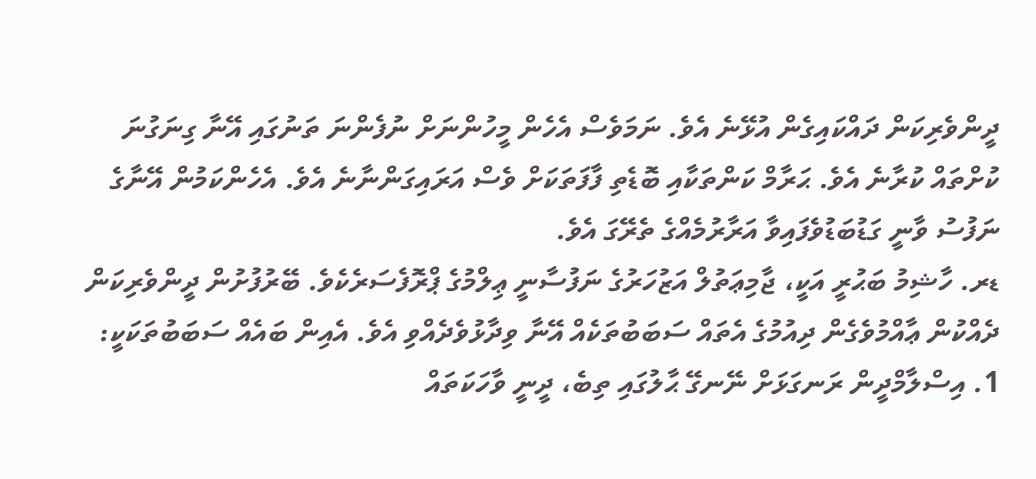ދީންވެރިކަން ދައްކައިގެން އުޅޭނެ އެވެ. ނަމަވެސް އެހެން މީހުންނަށް ނުފެންނަ ތަނުގައި އޭނާ ގިނަގުނަ ކުށްތައް ކުރާނެ އެވެ. ޙަރާމް ކަންތަކާއި ބޮޑެތި ފާފަތަކަށް ވެސް އަރައިގަންނާނެ އެވެ. އެހެންކަމުން އޭނާގެ ނަފުސު ވާނީ ގަޑުބަޑުވެފައިވާ އަރާރުމެއްގެ ތެރޭގަ އެވެ.
ޑރ. ހާޝިމު ބަޙުރީ އަކީ، ޖާމިޢަތުލް އަޒުހަރުގެ ނަފުސާނީ ޢިލްމުގެ ޕްރޮފެސަރެކެވެ. ބޭރުފުށުން ދީންވެރިކަން ދެއްކުން ޢާއްމުވެގެން ދިއުމުގެ އެތައް ސަބަބުތަކެއް އޭނާ ވިދާޅުވެދެއްވި އެވެ. އެއިން ބައެއް ސަބަބުތަކަކީ:
1. އިސްލާމްދީން ރަނގަޅަށް ނޭނގޭ ޙާލުގައި ތިބެ، ދީނީ ވާހަކަތައް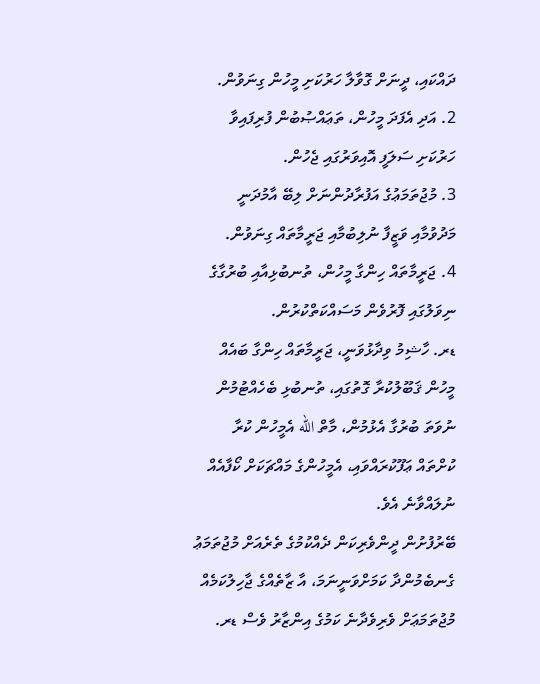ދައްކައި، ދީނަށް ގޮވާލާ ހަރުކަށި މީހުން ގިނަވުން.
2. އަދި އެފަދަ މީހުން، ތަޢައްޞުބުން ފުރިފައިވާ ހަރުކަށި ސަލަފީ އޮއިވަރުގައި ޖެހުން.
3. މުޖުތަމަޢުގެ އަފުރާދުންނަށް ލިބޭ އާމުދަނީ މަދުވުމާއި ވަޒީފާ ނުލިބުމާއި ޖަރީމާތައް ގިނަވުން.
4. ޖަރީމާތައް ހިންގާ މީހުން، ތުނބުޅިއާއި ބުރުގާގެ ނިވަލުގައި ފޮރުވެން މަސައްކަތްކުރުން.
ޑރ. ހާޝިމު ވިދާޅުވަނީ، ޖަރީމާތައް ހިންގާ ބައެއް މީހުން ޤަބޫލުކުރާ ގޮތުގައި، ތުނބުޅި ބެހެއްޓުމުން ނުވަތަ ބުރުގާ އެޅުމުން، މާތް الله އެމީހުން ކުރާ ކުށްތައް ޢަފޫކުރައްވައި، އެމީހުންގެ މައްޗަކަށް ކޯފާއެއް ނުލައްވާނެ އެވެ.
ބޭރުފުށުން ދީންވެރިކަން ދެއްކުމުގެ ތެރެއަށް މުޖުތަމަޢު ގެނބެމުންދާ ކަމަށްވަނީނަމަ، އާ ޒާތެއްގެ ޖާހިލުކަމެއް މުޖުތަމަޢަށް ވެރިވެދާނެ ކަމުގެ އިންޒާރު ވެސް ޑރ.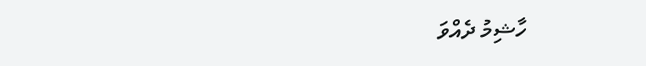ހާޝިމު ދެއްވަ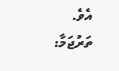އެވެ.
ތަރުޖަމާ: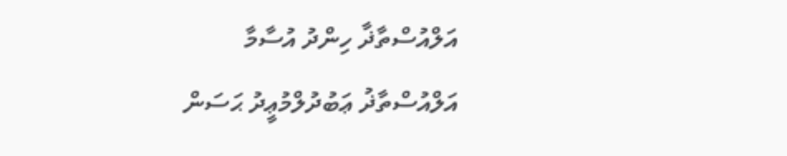އަލްއުސްތާޛާ ހިންދު އުސާމާ
އަލްއުސްތާޛު ޢަބުދުލްމުޢީދު ޙަސަން